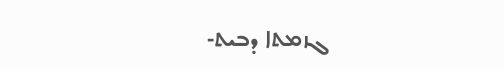ܓܙܡܬܐ ܕܒܝܬ-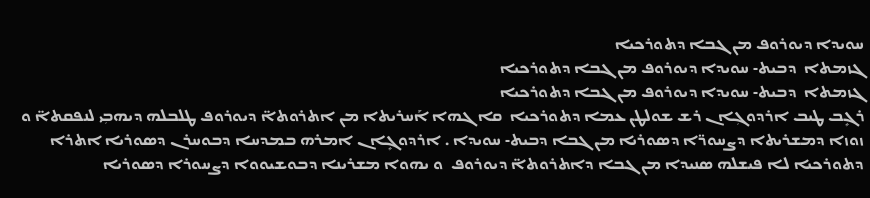ܚܘܝܕܐ ܕܝܘܪܘܦ ܡܢ ܓܒܐ ܕܬܘܪܟܝܐ
ܓܙܡܬܐ  ܕܒܝܬ- ܚܘܝܕܐ ܕܝܘܪܘܦ ܡܢ ܓܒܐ ܕܬܘܪܟܝܐ
ܓܙܡܬܐ  ܕܒܝܬ- ܚܘܝܕܐ ܕܝܘܪܘܦ ܡܢ ܓܒܐ ܕܬܘܪܟܝܐ
ܪܓܻܒ ܛܝܒ ܐܪܕܘܓܼܐܢ ܪܫ ܫܘܠܛܢ ܥܡܐ ܕܬܘܪܟܝܐ  ܩܐ ܓܗܐ ܐܰܚܪܝܬܐ ܡܢ ܐܬܪܘܬܐ̈ ܕܝܘܪܘܦ ܛܠܒܠܗ ܕܝܗܒܼܝ ܠܢܦܩܬܐ̈ ܘ ܙܘܙܐ ܕܡܫܪܝܬܐ ܕܨܚܘܪ̈ܐ ܕܣܘܪܝܐ ܡܢ ܓܒܐ ܕܒܝܬ- ܚܘܝܕܐ . ܐܪܕܘܓܻܐܢ ܐܡܪܗ ܒܡܕܚܐ ܕܒܘܚܪܢ ܕܣܘܪܝܐ ܐܬܪܐ ܕܬܘܪܟܝܐ ܠܐ ܦܝܫܠܗ ܣܢܝܕܐ ܡܢ ܓܒܐ ܕܐܬܪܘܬܐ̈ ܕܝܘܪܘܦ  ܘ ܝܗܘܐ ܡܫܪܝܢܐ ܕܒܘܫܝܘܘܐ ܕܨܚܘܪܐ ܕܣܘܪܝܐ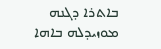ܒܐܬܪܐ ܕܓܢܗ ܡܘܙܝܕܠܗ ܒܐܗܐ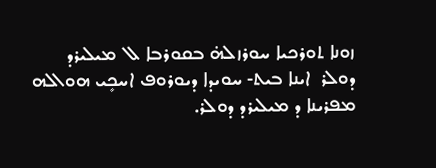ܙܘܢܐ ܬܘܪܟܝܐ ܚܘܪܙܠܗ̇ ܒܩܘܪܒܐ ܠ  ܡܝܠܝܪܕ ܕܘܠܪ  ܐܝܢܐ ܒܝܬ- ܚܘܝܕܐ ܕܝܘܪܘܦ ܐܚܟܻܝ ܗܘܐܠܗ ܡܦܪܝܢܐ ܕ ܡܝܠܝܪܕ ܕܘܠܪ.